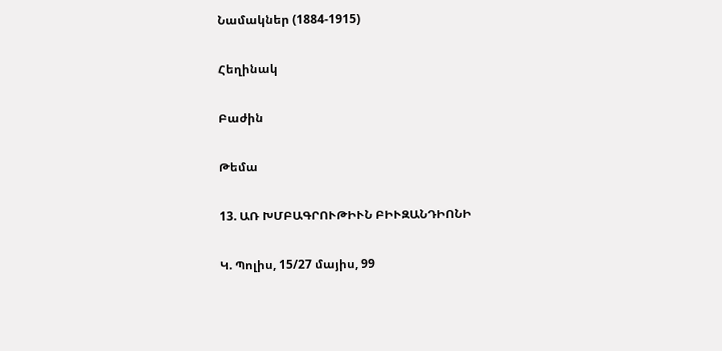Նամակներ (1884-1915)

Հեղինակ

Բաժին

Թեմա

13. ԱՌ ԽՄԲԱԳՐՈՒԹԻՒՆ ԲԻՒԶԱՆԴԻՈՆԻ

Կ. Պոլիս, 15/27 մայիս, 99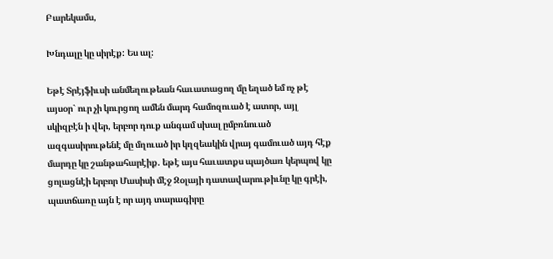Բարեկամս,

Խնդալը կը սիրէք: Ես ալ:

Եթէ Տրէյֆիւսի անմեղութեան հաւատացող մը եղած եմ ոչ թէ այսօր` ուր չի կուրցող ամեն մարդ համոզուած է ատոր, այլ սկիզբէն ի վեր, երբոր դուք անգամ սխալ ըմբռնուած ազգասիրութենէ մը մղուած իր կղզեակին վրայ գամուած այդ հէք մարդը կը շանթահարէիք. եթէ այս հաւատքս պայծառ կերպով կը ցոլացնէի երբոր Մասիսի մէջ Զօլայի դատավարութիւնը կը գրէի, պատճառը այն է որ այդ տարագիրը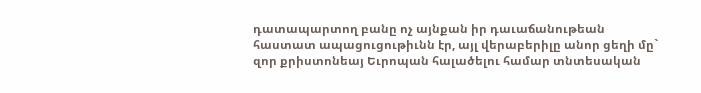դատապարտող բանը ոչ այնքան իր դաւաճանութեան հաստատ ապացուցութիւնն էր, այլ վերաբերիլը անոր ցեղի մը` զոր քրիստոնեայ Եւրոպան հալածելու համար տնտեսական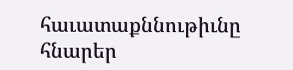հաւատաքննութիւնը հնարեր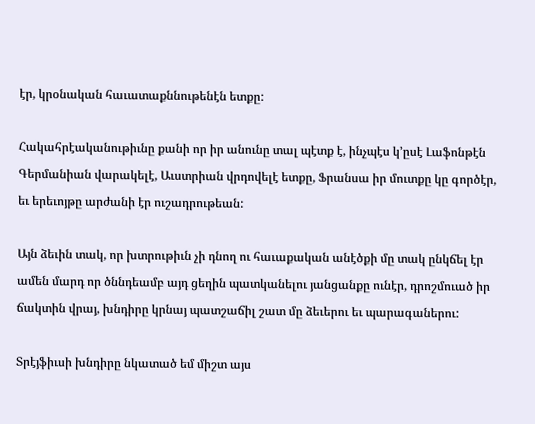էր, կրօնական հաւատաքննութենէն ետքը:

Հակահրէականութիւնը քանի որ իր անունը տալ պէտք է, ինչպէս կ՚ըսէ Լաֆոնթէն Գերմանիան վարակելէ, Աւստրիան վրդովելէ ետքը, Ֆրանսա իր մուտքը կը գործէր, եւ երեւոյթը արժանի էր ուշադրութեան:

Այն ձեւին տակ, որ խտրութիւն չի դնող ու հաւաքական անէծքի մը տակ ընկճել էր ամեն մարդ որ ծննդեամբ այդ ցեղին պատկանելու յանցանքը ունէր, դրոշմուած իր ճակտին վրայ, խնդիրը կրնայ պատշաճիլ շատ մը ձեւերու եւ պարագաներու:

Տրէյֆիւսի խնդիրը նկատած եմ միշտ այս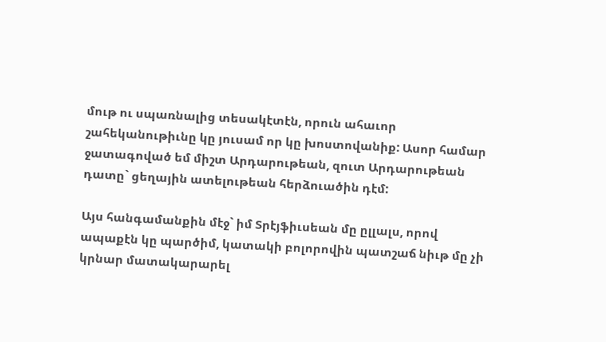մութ ու սպառնալից տեսակէտէն, որուն ահաւոր շահեկանութիւնը կը յուսամ որ կը խոստովանիք: Ասոր համար ջատագոված եմ միշտ Արդարութեան, զուտ Արդարութեան դատը` ցեղային ատելութեան հերձուածին դէմ:

Այս հանգամանքին մէջ` իմ Տրէյֆիւսեան մը ըլլալս, որով ապաքէն կը պարծիմ, կատակի բոլորովին պատշաճ նիւթ մը չի կրնար մատակարարել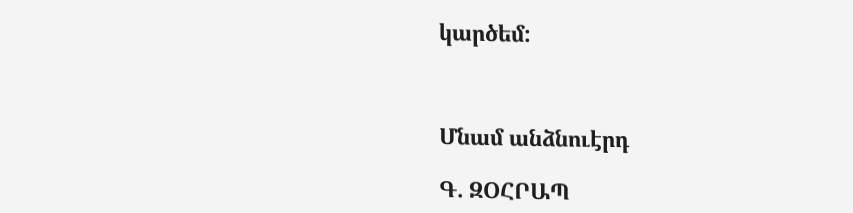կարծեմ:



Մնամ անձնուէրդ

Գ. ԶՕՀՐԱՊ